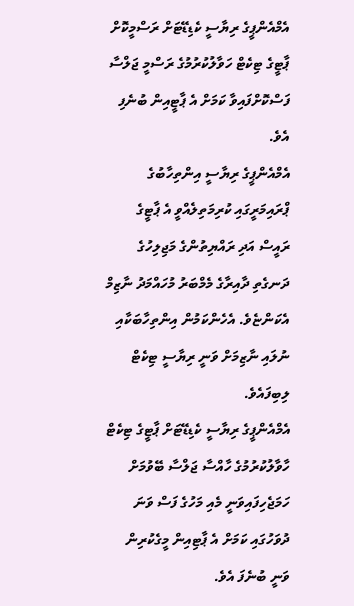އެމްއެންޕީގެ ރިޔާސީ ކެޑިޑޭޓަށް ރަސްމީކޮށް ޕާޓީގެ ޓިކެޓް ހަވާލުކުރުމުގެ ރަސްމީ ޖަލްސާ ފަސްކޮށްފައިވާ ކަމަށް އެ ޕާޓީއިން ބުނެފި އެވެ.
އެމްއެންޕީގެ ރިޔާސީ އިންތިހާބުގެ ޕްރައިމަރީގައި ކުރިމަތިލެއްވީ އެ ޕާޓީގެ ރައީސް އަދި ރައްޔިތުންގެ މަޖިލިހުގެ ދަނގެތި ދާއިރާގެ މެމްބަރު މުހައްމަދު ނާޒިމް އެކަންޏެވެ. އެހެންކަމުން އިންތިހާބަކާއި ނުލައި ނާޒިމަށް ވަނީ ރިޔާސީ ޓިކެޓް ލިބިފައެވެ.
އެމްއެންޕީގެ ރިޔާސީ ކެޑިޑޭޓަށް ޕާޓީގެ ޓިކެޓް ހާވާލުކުރުމުގެ ހާއްސާ ޖަލްސާ ބޭވުމަށް ހަމަޖެހިފައިވަނީ މެއި މަހުގެ ފަސް ވަނަ ދުވަހުގައި ކަމަށް އެ ޕާޓިއިން މީގެކުރިން ވަނީ ބުނެފަ އެވެ.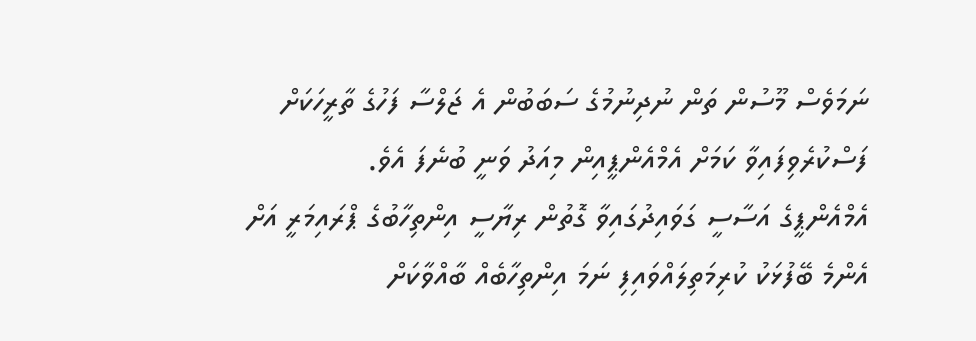ނަމަވެސް މޫސުން ތަން ނުދިނުމުގެ ސަބަބުން އެ ޖަލްސާ ފަހުގެ ތާރީހަކަށް ފަސްކުރެވިފައިވާ ކަމަށް އެމްއެންޕީއިން މިއަދު ވަނީ ބުނެފަ އެވެ.
އެމްއެންޕީގެ އަސާސީ ގަވައިދުގައިވާ ގޮތުން ރިޔާސީ އިންތިހާބުގެ ޕްރައިމަރީ އަށް އެންމެ ބޭފުޅަކު ކުރިމަތިލައްވައިފި ނަމަ އިންތިހާބެއް ބާއްވާކަށް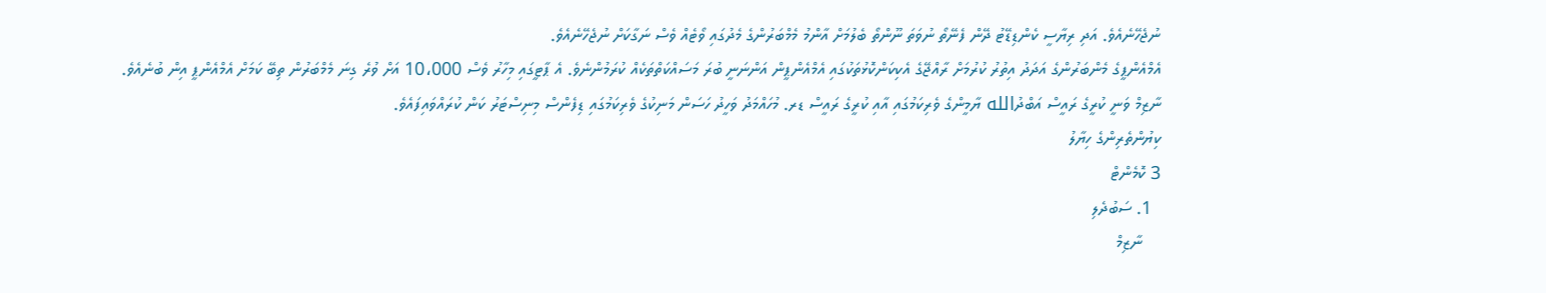ނުޖެހޭނެއެވެ. އަދި ރިޔާސީ ކެންޑިޑޭޓު ދޭން ފެނޭތޯ ނުވަތަ ނޫންތޯ ބެލުމަށް އާންމު މެމްބަރުންގެ މެދުގައި ވޯޓެއް ވެސް ނަގާކަށް ނުޖެހޭނެއެވެ.
އެމްއެންޕީގެ މެންބަރުންގެ އަދަދު އިތުރު ކުރުމަށް ރާއްޖޭގެ އެކިކަންކޮޅުތަކުގައި އެމްއެންޕީން އަންނަނީ ބުރަ މަސައްކަތްތަކެއް ކުރަމުންނެވެ. އެ ޕާޓީގައި މިހާރު ވެސް 10،000 އަށް ވުރެ ގިނަ މެމްބަރުން ތިބޭ ކަމަށް އެމްއެންޕީ އިން ބުނެއެވެ.
ނާޒިމް ވަނީ ކުރީގެ ރައީސް އަބްދުالله ޔާމީންގެ ވެރިކަމުގައި އާއި ކުރީގެ ރައީސް ޑރ. މުހައްމަދު ވަހީދު ހަސަން މަނިކުގެ ވެރިކަމުގައި ޑިފެންސް މިނިސްޓަރު ކަން ކުރައްވައިފައެވެ.
ކިޔުންތެރިންގެ ހިޔާލު
3 ކޮމެންޓް
  1. ސަބުދެލި
    ނާޒިމް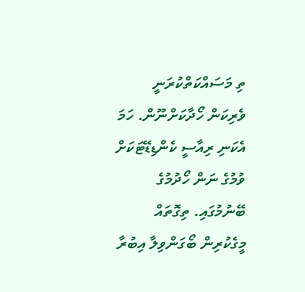ތި މަސައްކަތްކުރަނީ ވެރިކަން ހޯދާކަށްނޫން. ހަމަ އެކަނި ރިއާސީ ކެންޑިޑޭޓަކަށް ވުމުގެ ނަން ހޯދުމުގެ ބޭނުމުގައި. ތިގޮތައް މީގެކުރިން ބޯގަންވިލާ އިބުރާ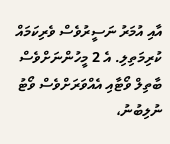އާއި އުމަރު ނަސީރުވެސް ވެރިކަމައް ކުރިމަތިލި. އެ 2 މީހުންނަށްވެސް ބާތިލް ވޯޓާއި އެއްވަރަށްވެސް ވޯޓު ނުލިބުނު،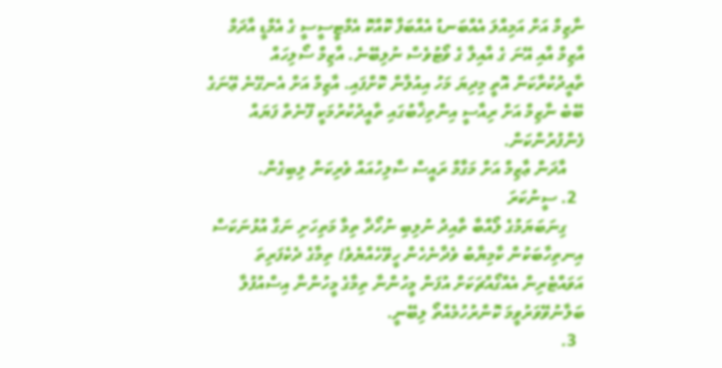ނާޒިމް އަށް އަމިއްލަ އެއްބަނޑު އެއްބަފާ ކޮއްކޮ އެމްޓީސީސީ ގެ އެމްޑީ އާދަމް އާޒިމް އާއި އޭނަ ގެ އާއިލާ ގެ ވޯޓުވެސް ނުލިބޭނެ. އާޒިމް ސޯލިހައް ތާއީދުކުރާކަން އޮތީ މިދިޔަ މަހު އިއުލާން ކޮށްފައި. އާޒިމް އަށް އެނގޭނެ ޢޭނަގެ ބޭބެ ނާޒިމް އަށް ރިއާސީ އިންތިޚާބުގައި ތާއީދުކުރުމަކީ ފޫނެތް ފަޔައް ފެންފުރުންކަން.
    އާދަން ޢާޒިމް އަށް މަގާމް ރައީސް ސާލިހުއައް ވެރިކަން ލިބިގެން.
  2. ސީނުކަރަ
    ގިނަބަޔަމުގެ ލޯއްބާ ތާއިދު ނުލިބި ނުހޯދާ ތިމާ މަތިހަށި ނަގާ އުޅުނަކަސް އިނތިހާބަކުން ކާމިޔާބު ވެދާނެހެން ހީވޭހެއްޔެވެ! ތިމާގެ ދެކެފަރިތަ އަވައްޓެރިން އެއްގޯއްޗަކަށް އުފަން މީހުންނާ ތިމާގެ މީހުންނާ އިސްއުފުލާ ބަލާނުވޭވަރުވީމަ ކޮންރުހުމެއްތޯ ލިބޭނީ.
  3.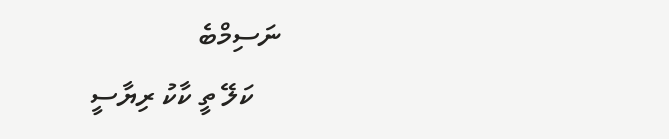ނަސިމްބެ
    ކަލޭ ތީ ކާކު ރިޔާސީ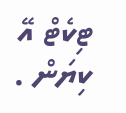ޓިކެޓް އޭ ކިޔަން .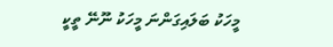މީހަކު ބަލައިގަންނަ މީހަކު ނޫނޭ ތީކީ